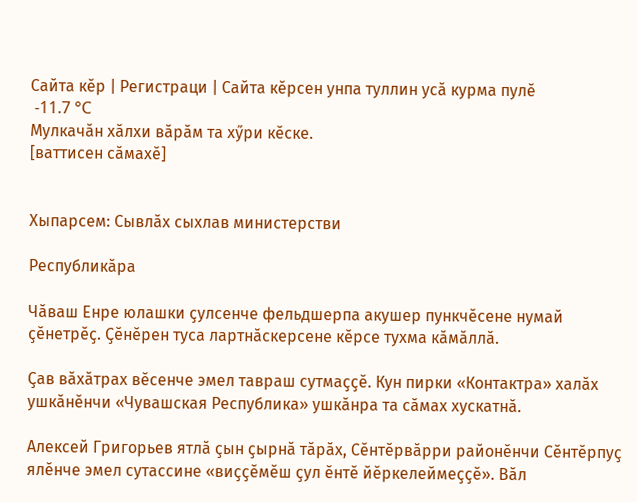Сайта кӗр | Регистраци | Сайта кӗрсен унпа туллин усӑ курма пулӗ
 -11.7 °C
Мулкачӑн хӑлхи вӑрӑм та хӳри кӗске.
[ваттисен сӑмахӗ]


Хыпарсем: Сывлӑх сыхлав министерстви

Республикӑра

Чӑваш Енре юлашки ҫулсенче фельдшерпа акушер пункчӗсене нумай ҫӗнетрӗҫ. Ҫӗнӗрен туса лартнӑскерсене кӗрсе тухма кӑмӑллӑ.

Ҫав вӑхӑтрах вӗсенче эмел тавраш сутмаҫҫӗ. Кун пирки «Контактра» халӑх ушкӑнӗнчи «Чувашская Республика» ушкӑнра та сӑмах хускатнӑ.

Алексей Григорьев ятлӑ ҫын ҫырнӑ тӑрӑх, Сӗнтӗрвӑрри районӗнчи Сӗнтӗрпуҫ ялӗнче эмел сутассине «виҫҫӗмӗш ҫул ӗнтӗ йӗркелеймеҫҫӗ». Вӑл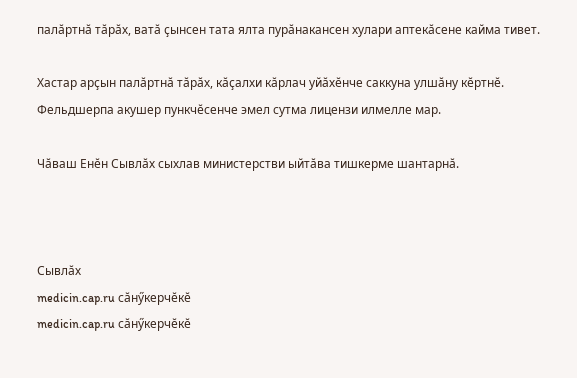палӑртнӑ тӑрӑх, ватӑ ҫынсен тата ялта пурӑнакансен хулари аптекӑсене кайма тивет.

Хастар арҫын палӑртнӑ тӑрӑх, кӑҫалхи кӑрлач уйӑхӗнче саккуна улшӑну кӗртнӗ. Фельдшерпа акушер пункчӗсенче эмел сутма лицензи илмелле мар.

Чӑваш Енӗн Сывлӑх сыхлав министерстви ыйтӑва тишкерме шантарнӑ.



Сывлӑх
medicin.cap.ru сӑнӳкерчӗкӗ
medicin.cap.ru сӑнӳкерчӗкӗ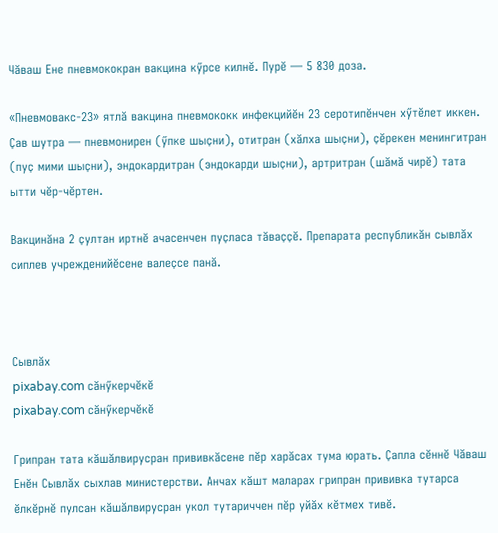Чӑваш Ене пневмококран вакцина кӳрсе килнӗ. Пурӗ — 5 830 доза.

«Пневмовакс-23» ятлӑ вакцина пневмококк инфекцийӗн 23 серотипӗнчен хӳтӗлет иккен. Ҫав шутра — пневмонирен (ӳпке шыҫни), отитран (хӑлха шыҫни), ҫӗрекен менингитран (пуҫ мими шыҫни), эндокардитран (эндокарди шыҫни), артритран (шӑмӑ чирӗ) тата ытти чӗр-чӗртен.

Вакцинӑна 2 ҫултан иртнӗ ачасенчен пуҫласа тӑваҫҫӗ. Препарата республикӑн сывлӑх сиплев учрежденийӗсене валеҫсе панӑ.



Сывлӑх
pixabay.com сӑнӳкерчӗкӗ
pixabay.com сӑнӳкерчӗкӗ

Грипран тата кӑшӑлвирусран прививкӑсене пӗр харӑсах тума юрать. Ҫапла сӗннӗ Чӑваш Енӗн Сывлӑх сыхлав министерстви. Анчах кӑшт маларах грипран прививка тутарса ӗлкӗрнӗ пулсан кӑшӑлвирусран укол тутариччен пӗр уйӑх кӗтмех тивӗ.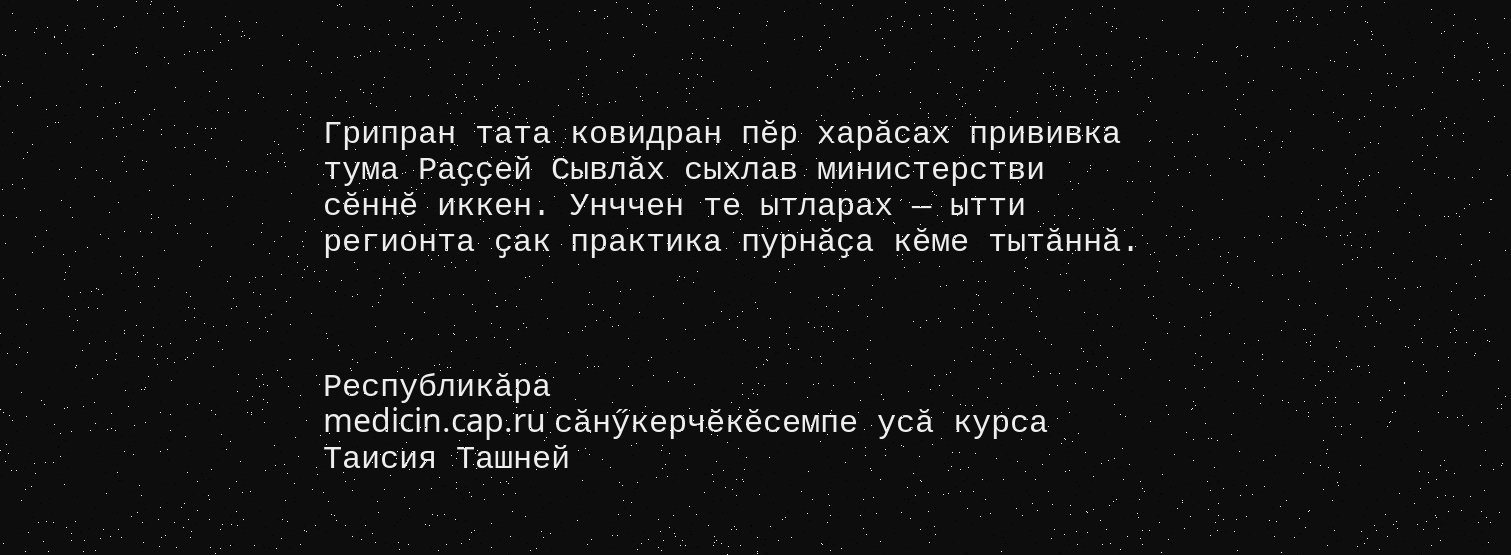Грипран тата ковидран пӗр харӑсах прививка тума Раҫҫей Сывлӑх сыхлав министерстви сӗннӗ иккен. Унччен те ытларах — ытти регионта ҫак практика пурнӑҫа кӗме тытӑннӑ.



Республикӑра
medicin.cap.ru сӑнӳкерчӗкӗсемпе усӑ курса Таисия Ташней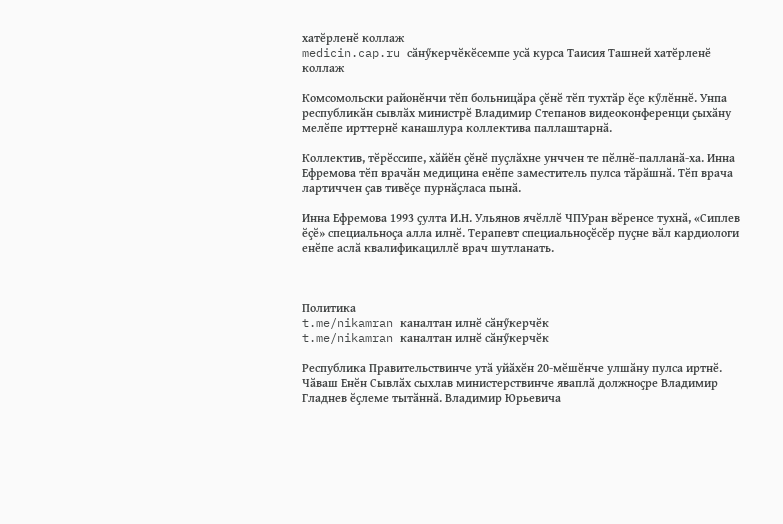хатӗрленӗ коллаж
medicin.cap.ru сӑнӳкерчӗкӗсемпе усӑ курса Таисия Ташней хатӗрленӗ коллаж

Комсомольски районӗнчи тӗп больницӑра ҫӗнӗ тӗп тухтӑр ӗҫе кӳлӗннӗ. Унпа республикӑн сывлӑх министрӗ Владимир Степанов видеоконференци ҫыхӑну мелӗпе ирттернӗ канашлура коллектива паллаштарнӑ.

Коллектив, тӗрӗссипе, хӑйӗн ҫӗнӗ пуҫлӑхне унччен те пӗлнӗ-палланӑ-ха. Инна Ефремова тӗп врачӑн медицина енӗпе заместитель пулса тӑрӑшнӑ. Тӗп врача лартиччен ҫав тивӗҫе пурнӑҫласа пынӑ.

Инна Ефремова 1993 ҫулта И.Н. Ульянов ячӗллӗ ЧПУран вӗренсе тухнӑ, «Сиплев ӗҫӗ» специальноҫа алла илнӗ. Терапевт специальноҫӗсӗр пуҫне вӑл кардиологи енӗпе аслӑ квалификациллӗ врач шутланать.



Политика
t.me/nikamran каналтан илнӗ сӑнӳкерчӗк
t.me/nikamran каналтан илнӗ сӑнӳкерчӗк

Республика Правительствинче утӑ уйӑхӗн 20-мӗшӗнче улшӑну пулса иртнӗ. Чӑваш Енӗн Сывлӑх сыхлав министерствинче яваплӑ должноҫре Владимир Гладнев ӗҫлеме тытӑннӑ. Владимир Юрьевича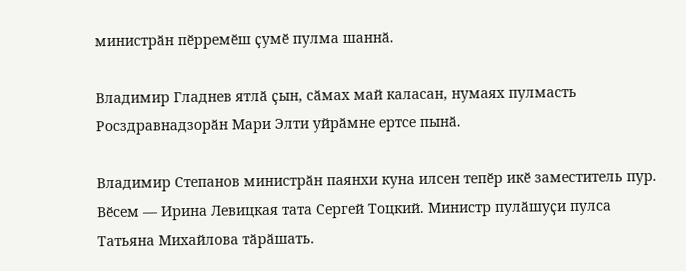министрӑн пӗрремӗш ҫумӗ пулма шаннӑ.

Владимир Гладнев ятлӑ ҫын, сӑмах май каласан, нумаях пулмасть Росздравнадзорӑн Мари Элти уйрӑмне ертсе пынӑ.

Владимир Степанов министрӑн паянхи куна илсен тепӗр икӗ заместитель пур. Вӗсем — Ирина Левицкая тата Сергей Тоцкий. Министр пулӑшуҫи пулса Татьяна Михайлова тӑрӑшать.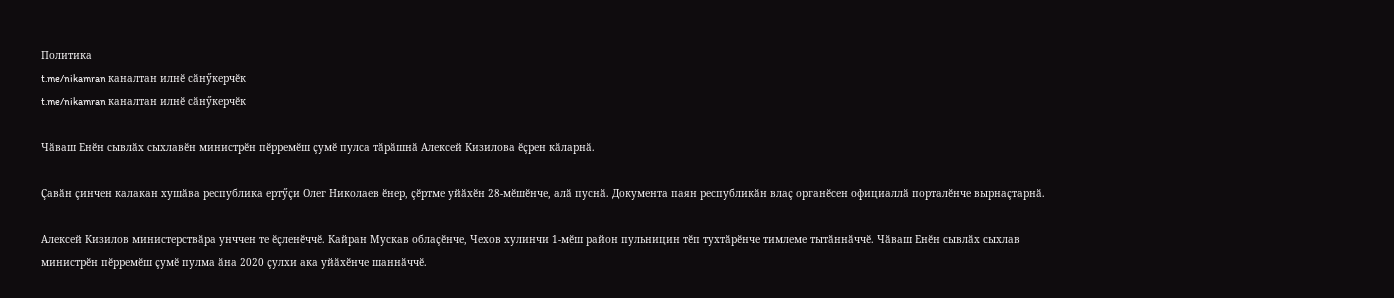Политика
t.me/nikamran каналтан илнӗ сӑнӳкерчӗк
t.me/nikamran каналтан илнӗ сӑнӳкерчӗк

Чӑваш Енӗн сывлӑх сыхлавӗн министрӗн пӗрремӗш ҫумӗ пулса тӑрӑшнӑ Алексей Кизилова ӗҫрен кӑларнӑ.

Ҫавӑн ҫинчен калакан хушӑва республика ертӳҫи Олег Николаев ӗнер, ҫӗртме уйӑхӗн 28-мӗшӗнче, алӑ пуснӑ. Документа паян республикӑн влаҫ органӗсен официаллӑ порталӗнче вырнаҫтарнӑ.

Алексей Кизилов министерствӑра унччен те ӗҫленӗччӗ. Кайран Мускав облаҫӗнче, Чехов хулинчи 1-мӗш район пульницин тӗп тухтӑрӗнче тимлеме тытӑннӑччӗ. Чӑваш Енӗн сывлӑх сыхлав министрӗн пӗрремӗш ҫумӗ пулма ӑна 2020 ҫулхи ака уйӑхӗнче шаннӑччӗ.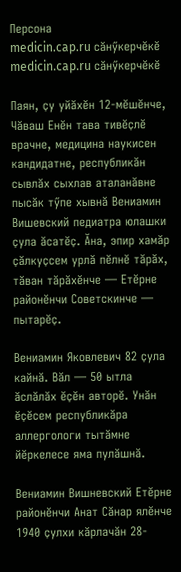Персона
medicin.cap.ru сӑнӳкерчӗкӗ
medicin.cap.ru сӑнӳкерчӗкӗ

Паян, ҫу уйӑхӗн 12-мӗшӗнче, Чӑваш Енӗн тава тивӗҫлӗ врачне, медицина наукисен кандидатне, республикӑн сывлӑх сыхлав аталанӑвне пысӑк тӳпе хывнӑ Вениамин Вишевский педиатра юлашки ҫула ӑсатӗҫ. Ӑна, эпир хамӑр ҫӑлкуҫсем урлӑ пӗлнӗ тӑрӑх, тӑван тӑрӑхӗнче — Етӗрне районӗнчи Советскинче — пытарӗҫ.

Вениамин Яковлевич 82 ҫула кайнӑ. Вӑл — 50 ытла ӑслӑлӑх ӗҫӗн авторӗ. Унӑн ӗҫӗсем республикӑра аллергологи тытӑмне йӗркелесе яма пулӑшнӑ.

Вениамин Вишневский Етӗрне районӗнчи Анат Сӑнар ялӗнче 1940 ҫулхи кӑрлачӑн 28-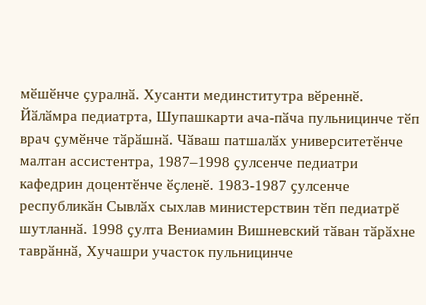мӗшӗнче ҫуралнӑ. Хусанти мединститутра вӗреннӗ. Йӑлӑмра педиатрта, Шупашкарти ача-пӑча пульницинче тӗп врач ҫумӗнче тӑрӑшнӑ. Чӑваш патшалӑх университетӗнче малтан ассистентра, 1987–1998 ҫулсенче педиатри кафедрин доцентӗнче ӗҫленӗ. 1983-1987 ҫулсенче республикӑн Сывлӑх сыхлав министерствин тӗп педиатрӗ шутланнӑ. 1998 ҫулта Вениамин Вишневский тӑван тӑрӑхне таврӑннӑ, Хучашри участок пульницинче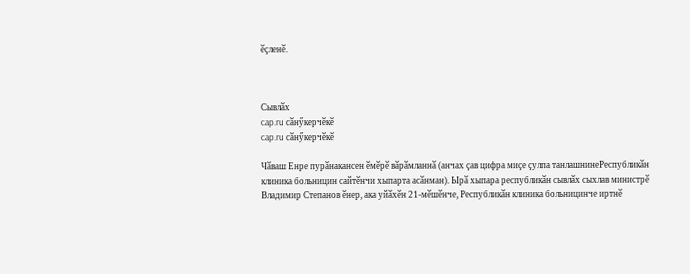ӗҫленӗ.



Сывлӑх
cap.ru сӑнӳкерчӗкӗ
cap.ru сӑнӳкерчӗкӗ

Чӑваш Енре пурӑнакансен ӗмӗрӗ вӑрӑмланнӑ (анчах ҫав цифра миҫе ҫулпа танлашнинеРеспубликӑн клиника больницин сайтӗнчи хыпарта асӑнман). Ырӑ хыпара республикӑн сывлӑх сыхлав министрӗ Владимир Степанов ӗнер, ака уйӑхӗн 21-мӗшӗнче, Республикӑн клиника больницинче иртнӗ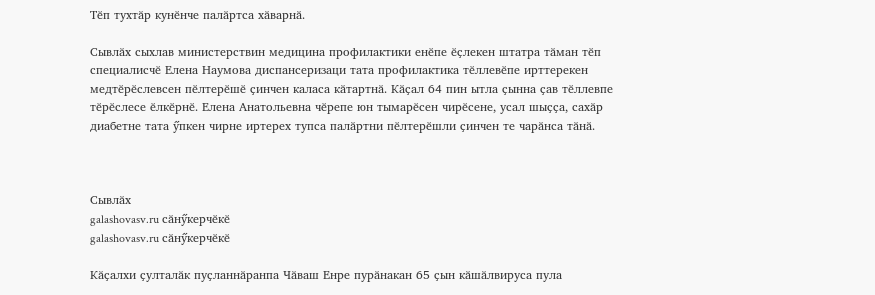Тӗп тухтӑр кунӗнче палӑртса хӑварнӑ.

Сывлӑх сыхлав министерствин медицина профилактики енӗпе ӗҫлекен штатра тӑман тӗп специалисчӗ Елена Наумова диспансеризаци тата профилактика тӗллевӗпе ирттерекен медтӗрӗслевсен пӗлтерӗшӗ ҫинчен каласа кӑтартнӑ. Кӑҫал 64 пин ытла ҫынна ҫав тӗллевпе тӗрӗслесе ӗлкӗрнӗ. Елена Анатольевна чӗрепе юн тымарӗсен чирӗсене, усал шыҫҫа, сахӑр диабетне тата ӳпкен чирне иртерех тупса палӑртни пӗлтерӗшли ҫинчен те чарӑнса тӑнӑ.



Сывлӑх
galashovasv.ru сӑнӳкерчӗкӗ
galashovasv.ru сӑнӳкерчӗкӗ

Кӑҫалхи ҫулталӑк пуҫланнӑранпа Чӑваш Енре пурӑнакан 65 ҫын кӑшӑлвируса пула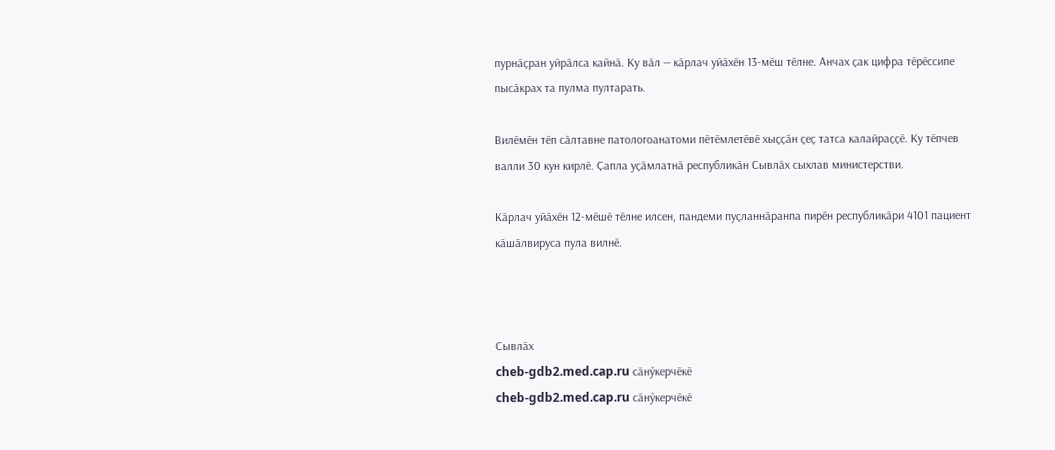пурнӑҫран уйрӑлса кайнӑ. Ку вӑл — кӑрлач уйӑхӗн 13-мӗш тӗлне. Анчах ҫак цифра тӗрӗссипе пысӑкрах та пулма пултарать.

Вилӗмӗн тӗп сӑлтавне патологоанатоми пӗтӗмлетӗвӗ хыҫҫӑн ҫеҫ татса калайраҫҫӗ. Ку тӗпчев валли 30 кун кирлӗ. Ҫапла уҫӑмлатнӑ республикӑн Сывлӑх сыхлав министерстви.

Кӑрлач уйӑхӗн 12-мӗшӗ тӗлне илсен, пандеми пуҫланнӑранпа пирӗн республикӑри 4101 пациент кӑшӑлвируса пула вилнӗ.



Сывлӑх
cheb-gdb2.med.cap.ru сӑнӳкерчӗкӗ
cheb-gdb2.med.cap.ru сӑнӳкерчӗкӗ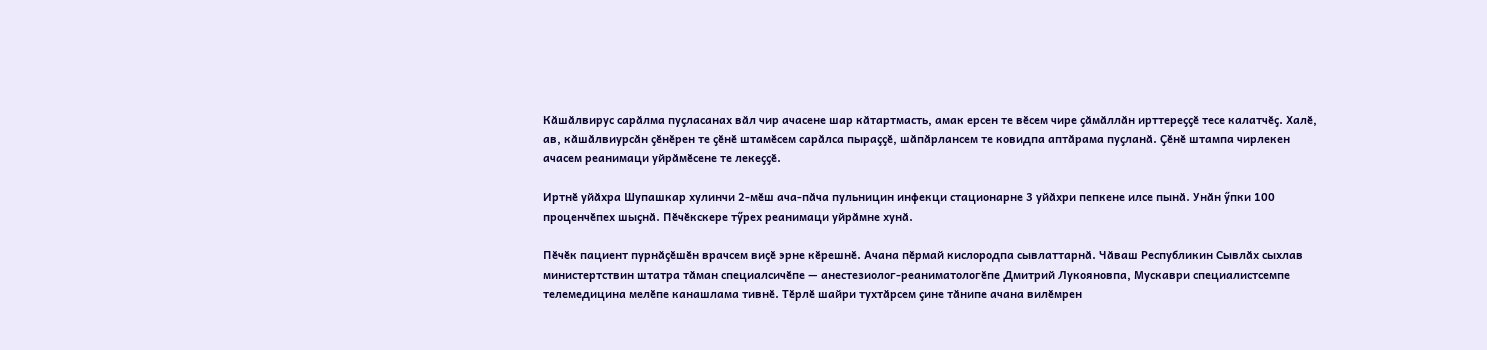Кӑшӑлвирус сарӑлма пуҫласанах вӑл чир ачасене шар кӑтартмасть, амак ерсен те вӗсем чире ҫӑмӑллӑн ирттереҫҫӗ тесе калатчӗҫ. Халӗ, ав, кӑшӑлвиурсӑн ҫӗнӗрен те ҫӗнӗ штамӗсем сарӑлса пыраҫҫӗ, шӑпӑрлансем те ковидпа аптӑрама пуҫланӑ. Ҫӗнӗ штампа чирлекен ачасем реанимаци уйрӑмӗсене те лекеҫҫӗ.

Иртнӗ уйӑхра Шупашкар хулинчи 2-мӗш ача-пӑча пульницин инфекци стационарне 3 уйӑхри пепкене илсе пынӑ. Унӑн ӳпки 100 проценчӗпех шыҫнӑ. Пӗчӗкскере тӳрех реанимаци уйрӑмне хунӑ.

Пӗчӗк пациент пурнӑҫӗшӗн врачсем виҫӗ эрне кӗрешнӗ. Ачана пӗрмай кислородпа сывлаттарнӑ. Чӑваш Республикин Сывлӑх сыхлав министертствин штатра тӑман специалсичӗпе — анестезиолог-реаниматологӗпе Дмитрий Лукояновпа, Мускаври специалистсемпе телемедицина мелӗпе канашлама тивнӗ. Тӗрлӗ шайри тухтӑрсем ҫине тӑнипе ачана вилӗмрен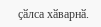ҫӑлса хӑварнӑ.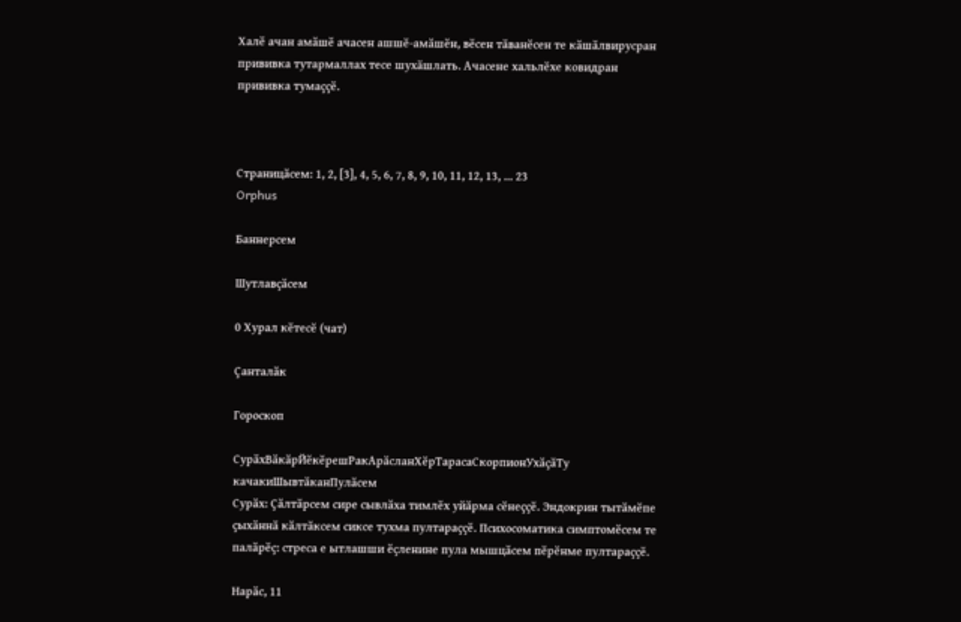Халӗ ачан амӑшӗ ачасен ашшӗ-амӑшӗн, вӗсен тӑванӗсен те кӑшӑлвирусран прививка тутармаллах тесе шухӑшлать. Ачасене хальлӗхе ковидран прививка тумаҫҫӗ.



Страницӑсем: 1, 2, [3], 4, 5, 6, 7, 8, 9, 10, 11, 12, 13, ... 23
Orphus

Баннерсем

Шутлавҫӑсем

0 Хурал кӗтесӗ (чат)

Ҫанталӑк

Гороскоп

СурӑхВӑкӑрЙӗкӗрешРакАрӑсланХӗрТарасаСкорпионУхӑҫӑТу качакиШывтӑканПулӑсем
Сурӑх: Ҫӑлтӑрсем сире сывлӑха тимлӗх уйӑрма сӗнеҫҫӗ. Эндокрин тытӑмӗпе ҫыхӑннӑ кӑлтӑксем сиксе тухма пултараҫҫӗ. Психосоматика симптомӗсем те палӑрӗҫ: стреса е ытлашши ӗҫленине пула мышцӑсем пӗрӗнме пултараҫҫӗ.

Нарӑс, 11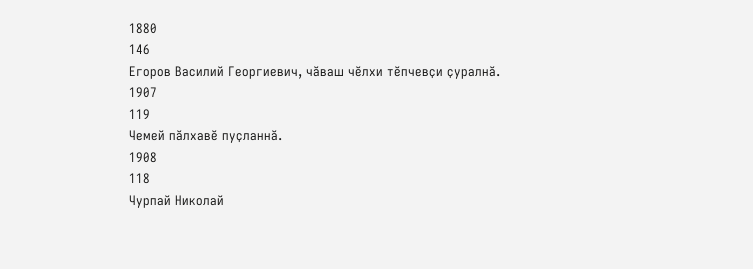1880
146
Егоров Василий Георгиевич, чӑваш чӗлхи тӗпчевҫи ҫуралнӑ.
1907
119
Чемей пӑлхавӗ пуҫланнӑ.
1908
118
Чурпай Николай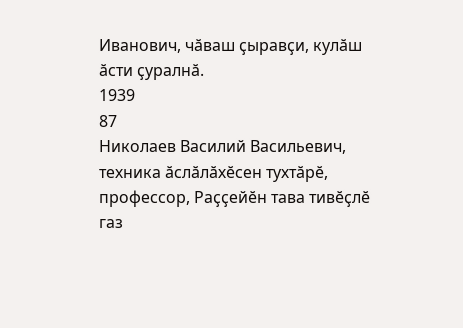Иванович, чӑваш ҫыравҫи, кулӑш ӑсти ҫуралнӑ.
1939
87
Николаев Василий Васильевич, техника ӑслӑлӑхӗсен тухтӑрӗ, профессор, Раҫҫейӗн тава тивӗҫлӗ газ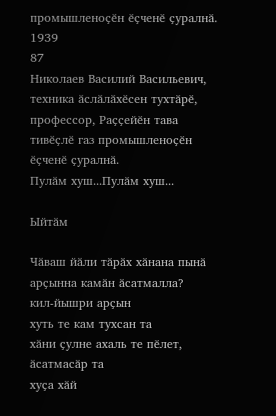промышленоҫӗн ӗҫченӗ ҫуралнӑ.
1939
87
Николаев Василий Васильевич, техника ӑслӑлӑхӗсен тухтӑрӗ, профессор, Раҫҫейӗн тава тивӗҫлӗ газ промышленоҫӗн ӗҫченӗ ҫуралнӑ.
Пулӑм хуш...Пулӑм хуш...

Ыйтӑм

Чӑваш йӑли тӑрӑх хӑнана пынӑ арҫынна камӑн ӑсатмалла?
кил-йышри арҫын
хуть те кам тухсан та
хӑни ҫулне ахаль те пӗлет, ӑсатмасӑр та
хуҫа хӑй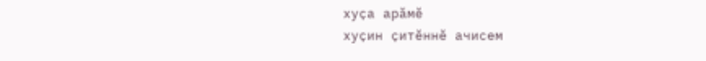хуҫа арӑмӗ
хуҫин ҫитӗннӗ ачисем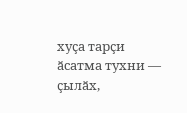хуҫа тарҫи
ӑсатма тухни — ҫылӑх,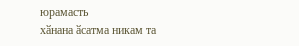юрамасть
хӑнана ӑсатма никам та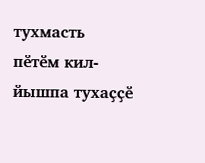тухмасть
пӗтӗм кил-йышпа тухаҫҫӗ